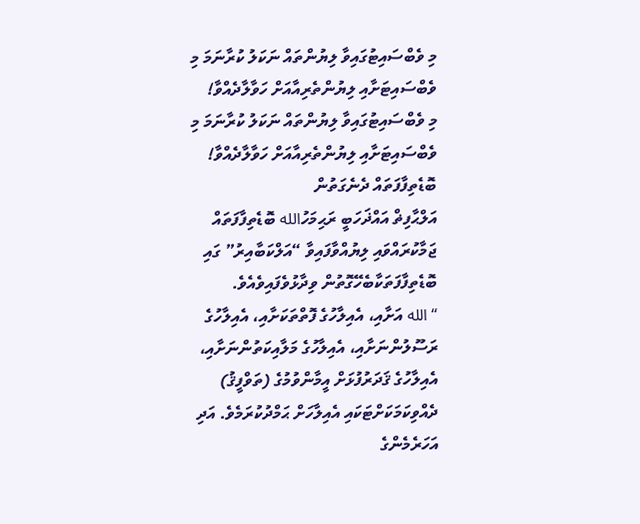މި ވެބްސައިޓުގައިވާ ލިޔުންތައް ނަކަލު ކުރާނަމަ މި ވެބްސައިޓަށާއި ލިޔުންތެރިއާއަށް ހަވާލާދެއްވާ!
މި ވެބްސައިޓުގައިވާ ލިޔުންތައް ނަކަލު ކުރާނަމަ މި ވެބްސައިޓަށާއި ލިޔުންތެރިއާއަށް ހަވާލާދެއްވާ!
ބޮޑެތިފާފަތައް ދެނެގަތުން
އަލްޙާފިޡް އައްޛަހަބީ ރަޙިމަހުالله ބޮޑެތިފާފަތައް ޖަމާކުރައްވައި ލިޔުއްވާފައިވާ “އަލްކަބާއިރު” ގައި ބޮޑެތިފާފަތަކާބެހޭގޮތުން ވިދާޅުވެފައިވެއެވެ.
“الله އަށާއި، އެއިލާހުގެ ފޮތްތަކަށާއި، އެއިލާހުގެ ރަސޫލުންނަށާއި، އެއިލާހުގެ މަލާއިކަތުންނަށާއި، އެއިލާހުގެ ޤަދަރުފުޅަށް އީމާންވުމުގެ (ތަވްފީޤު) ދެއްވިކަމަކަށްޓަކައި އެއިލާހަށް ޙަމްދުކުރަމެވެ. އަދި އަހަރެމެންގެ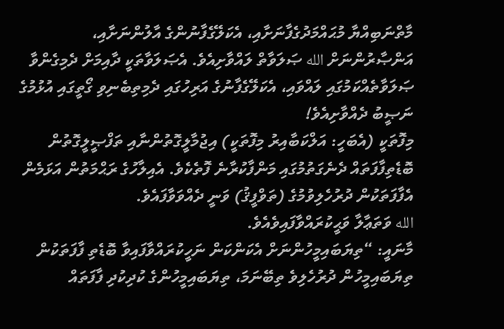މާތްނަބިއްޔާ މުޙައްމަދުގެފާނަށާއި، އެކަލޭގެފާނުންގެ އާލުންނަށާއި، އަންޞާރުންނަށް الله ޞަލަވާތް ލައްވާށިއެވެ. އެޞަލަވާތަކީ ދާއިމަށް ދެމިގެންވާ ޞަލަވާތެއްކަމުގައި ލައްވައި، އެކަލޭގެފާނުގެ އަރިހުގައި ދެމިތިބެނިވި ގޯތީގައި އުޅުމުގެ ނަޞީބު ދެއްވާށިއެވެ!
މިފޮތަކީ (އެބަހީ: އަލްކަބާއިރު މިފޮތަކީ) އިޖުމާލީގޮތުންނާއި ތަފްޞީލީގޮތުން ބޮޑެތިފާފަތައް ދެނެގަތުމުގައި މަންފާކުރާނެ ފޮތެކެވެ. އެއިލާހުގެ ރަޙްމަތުން އަޅަމެން އެފާފަތަކުން ދުރުހެލިވުމުގެ (ތަވްފީޤު) ވަނީ ދެއްވަވާފައެވެ.
الله ވަތަޢާލާ ވަޙީކުރައްވާފައިވެއެވެ.
މާނައީ: “ތިޔަބައިމީހުންނަށް އެކަންކަން ނަހީކުރައްވާފައިވާ ބޮޑެތި ފާފަތަކުން ތިޔަބައިމީހުން ދުރުހެލިވެ ތިބޭނަމަ، ތިޔަބައިމީހުންގެ ކުދިކުދި ފާފަތައް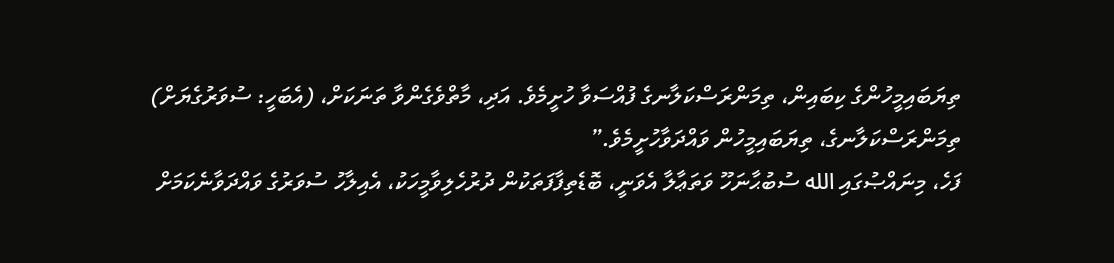ތިޔަބައިމީހުންގެ ކިބައިން، ތިމަންރަސްކަލާނގެ ފުއްސަވާ ހުށީމެވެ. އަދި، މާތްވެގެންވާ ތަނަކަށް، (އެބަހީ: ސުވަރުގެޔަށް) ތިމަންރަސްކަލާނގެ، ތިޔަބައިމީހުން ވައްދަވާހުށީމެވެ.”
ފަހެ، މިނައްޞުގައި الله ސުބުޙާނަހޫ ވަތަޢާލާ އެވަނީ، ބޮޑެތިފާފަތަކުން ދުރުހެލިވާމީހަކު، އެއިލާހު ސުވަރުގެ ވައްދަވާނެކަމަށް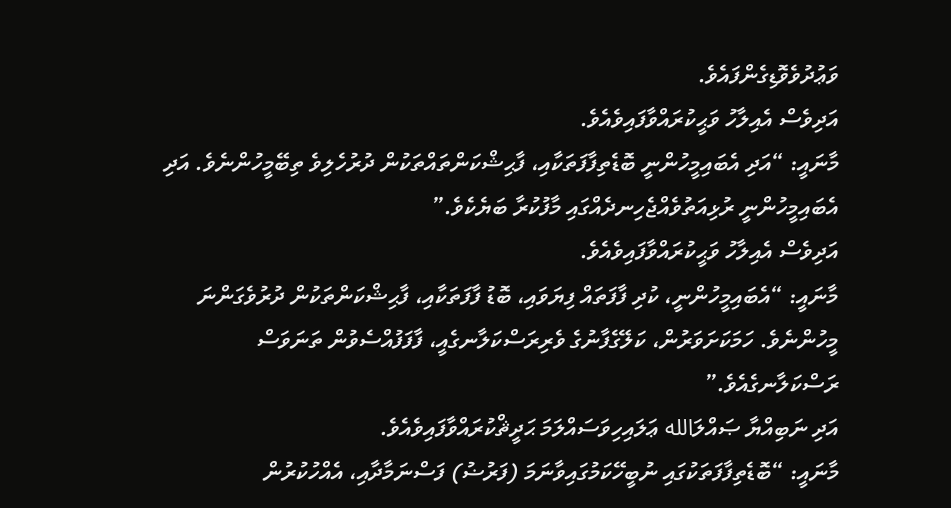ވަޢުދުވެވޮޑިގެންފައެވެ.
އަދިވެސް އެއިލާހު ވަޙީކުރައްވާފައިވެއެވެ.
މާނައީ: “އަދި އެބައިމީހުންނީ ބޮޑެތިފާފަތަކާއި، ފާޙިޝްކަންތައްތަކުން ދުރުހެލިވެ ތިބޭމީހުންނެވެ. އަދި އެބައިމީހުންނީ ރުޅިއަތުވެއްޖެހިނދެއްގައި މާފުކުރާ ބަޔެކެވެ.”
އަދިވެސް އެއިލާހު ވަޙީކުރައްވާފައިވެއެވެ.
މާނައީ: “އެބައިމީހުންނީ، ކުދި ފާފަތައް ފިޔަވައި، ބޮޑު ފާފަތަކާއި، ފާޙިޝްކަންތަކުން ދުރުވެގަންނަ މީހުންނެވެ. ހަމަކަށަވަރުން، ކަލޭގެފާނުގެ ވެރިރަސްކަލާނގެއީ، ފާފަފުއްސެވުން ތަނަވަސް ރަސްކަލާނގެއެވެ.”
އަދި ނަބިއްޔާ ޞައްލަالله ޢަލައިހިވަސައްލަމަ ޙަދީޘްކުރައްވާފައިވެއެވެ.
މާނައީ: “ބޮޑެތިފާފަތަކުގައި ނުބީހޭކަމުގައިވާނަމަ (ފަރުޟު) ފަސްނަމާދާއި، އެއްހުކުރުން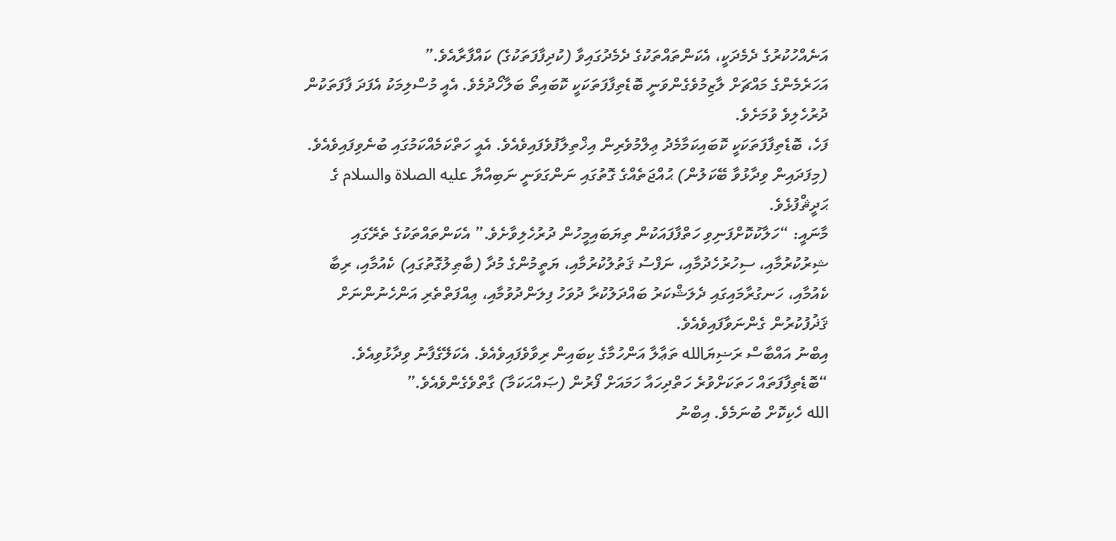އަނެއްހުކުރުގެ ދެމެދަކީ، އެކަންތައްތަކުގެ ދެމެދުގައިވާ (ކުދިފާފަތަކުގެ) ކައްފާރާއެވެ.”
އަހަރެމެންގެ މައްޗަށް ލާޒިމުވެގެންވަނީ ބޮޑެތިފާފަތަކަކީ ކޮބައިތޯ ބަލާހޯދުމެވެ. އެއީ މުސްލިމަކު އެފަދަ ފާފަތަކުން ދުރުހެލިވެ ވުމަށެވެ.
ފަހެ، ބޮޑެތިފާފަތަކަކީ ކޮބައިކަމާމެދު ޢިލްމުވެރިން އިޚްތިލާފުވެފައިވެއެވެ. އެއީ ހަތްކަމެއްކަމުގައި ބުނެވިފައިވެއެވެ. (މިފަދައިން ވިދާޅުވާ ބޭކަލުން) ޙުއްޖަތެއްގެ ގޮތުގައި ނަންގަވަނީ ނަބިއްޔާ عليه الصلاة والسلام ގެ ޙަދީޘްފުޅެވެ.
މާނައީ: “ހަލާކުކޮށްފަނިވި ހަތްފާފައަކުން ތިޔަބައިމީހުން ދުރުހެލިވާށެވެ.” އެކަންތައްތަކުގެ ތެރޭގައި ޝިރުކުރުމާއި، ސިހުރުހެދުމާއި، ނަފްސު ޤަތުލުކުރުމާއި، ޔަތީމުންގެ މުދާ (ބާޠިލުގޮތުގައި) ކެއުމާއި، ރިބާ ކެއުމާއި، ހަނގުރާމައިގައި ދެލަޝްކަރު ބައްދަލުކުރާ ދުވަހު ފިލަންދުވުމާއި، ޢިއްފަތްތެރި އަންހެނުންނަށް ޤަޛުފުކުރުން ގެންނަވާފައިވެއެވެ.
އިބްނު އައްބާސް ރަޟިޔަالله ތަޢާލާ އަންހުމާގެ ކިބައިން ރިވާވެފައިވެއެވެ. އެކަލޭގެފާނު ވިދާޅުވިއެވެ.
“ބޮޑެތިފާފަތައް ހަތަކަށްވުރެ ހަތްދިހައާ ހަމައަށް ފޯރުން (ޞައްޙަކަމާ) ގާތްވެގެންވެއެވެ.”
الله ހެކިކޮށް ބުނަމެވެ. އިބްނު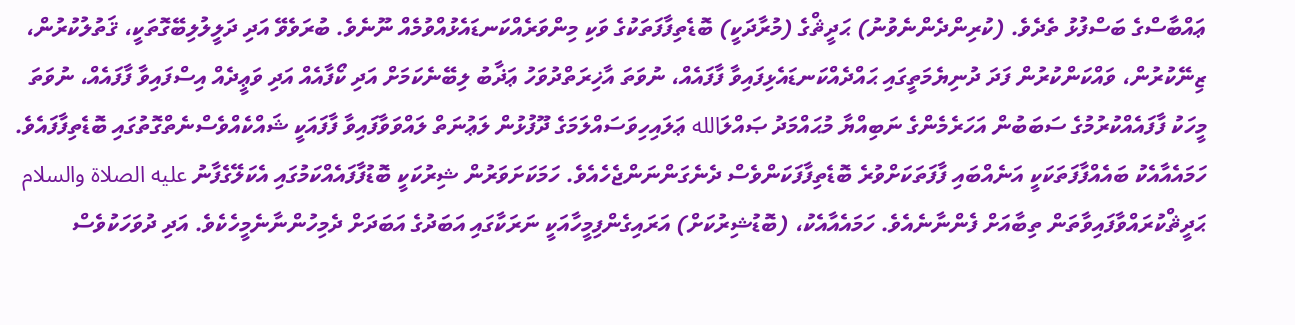ޢައްބާސްގެ ބަސްފުޅު ތެދެވެ. (ކުރިންދެންނެވުނު) ޙަދީޘްގެ (މުރާދަކީ) ބޮޑެތިފާފަތަކުގެ ވަކި މިންވަރެއްކަނޑައެޅުއްވުމެއް ނޫނެވެ. ބުރަވެވޭ އަދި ދަލީލުލިބޭގޮތަކީ، ޤަތުލުކުރުން، ޒިނޭކުރުން، ވައްކަންކުރުން ފަދަ ދުނިޔެމަތީގައި ޙައްދެއްކަނޑައެޅިފައިވާ ފާފައެއް، ނުވަތަ އާޚިރަތްދުވަހު ޢަޛާބު ލިބޭނެކަމަށް އަދި ކޯފާއެއް އަދި ވަޢީދެއް އިސްފައިވާ ފާފައެއް، ނުވަތަ މީހަކު ފާފައެއްކުރުމުގެ ސަބަބުން އަހަރެމެންގެ ނަބިއްޔާ މުޙައްމަދު ޞައްލަالله ޢަލައިހިވަސައްލަމަގެ ދޫފުޅުން ލަޢުނަތް ލައްވަވާފައިވާ ފާފައަކީ ޝައްކެއްވެސްނެތްގޮތުގައި ބޮޑެތިފާފައެވެ. ހަމައެއާއެކު ބައެއްފާފަތަކަކީ އަނެއްބައި ފާފަތަކަށްވުރެ ބޮޑެތިފާފަކަންވެސް ދެނެގަންނަންޖެހެއެވެ. ހަމަކަށަވަރުން ޝިރުކަކީ ބޮޑުފާފައެއްކަމުގައި އެކަލޭގެފާނު عليه الصلاة والسلام ޙަދީޘްކުރައްވާފައިވާތަން ތިބާއަށް ފެންނާނެއެވެ. ހަމައެއާއެކު، (ބޮޑުޝިރުކަށް) އަރައިގެންފިމީހާއަކީ ނަރަކާގައި އަބަދުގެ އަބަދަށް ދެމިހުންނާނެމީހެކެވެ. އަދި ދުވަހަކުވެސް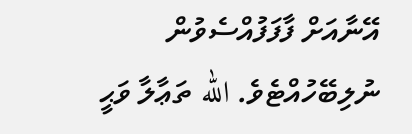އޭނާއަށް ފާފަފުއްސެވުން ނުލިބޭހުއްޓެވެ. الله ތަޢާލާ ވަޙީ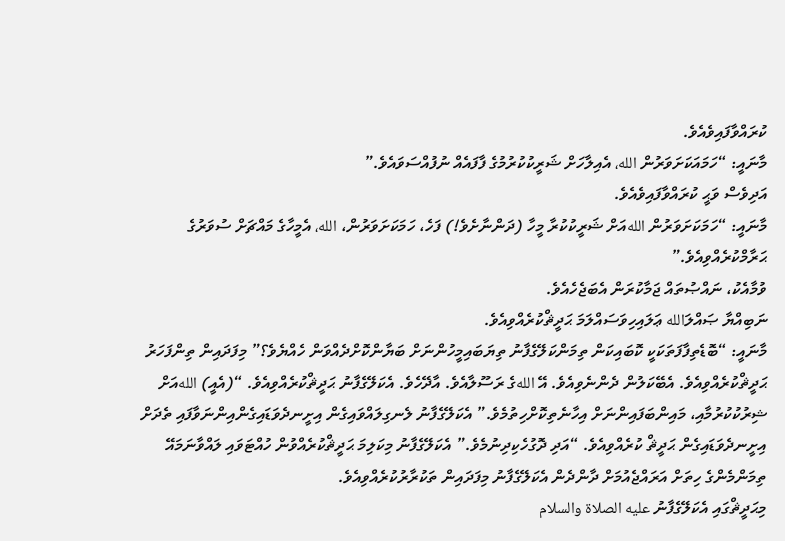ކުރައްވާފައިވެއެވެ.
މާނައީ: “ހަމައަކަށަވަރުން الله، އެއިލާހަށް ޝަރީކުކުރުމުގެ ފާފައެއް ނުފުއްސަވައެވެ.”
އަދިވެސް ވަޙީ ކުރައްވާފައިވެއެވެ.
މާނައީ: “ހަމަކަށަވަރުން اللهއަށް ޝަރީކުކުރާ މީހާ (ދަންނާށެވެ!) ފަހެ، ހަމަކަށަވަރުން، الله، އެމީހާގެ މައްޗަށް ސުވަރުގެ ޙަރާމްކުރެއްވިއެވެ.”
ވުމާއެކު، ނައްޞުތައް ޖަމާކުރަން އެބަޖެހެއެވެ.
ނަބިއްޔާ ޞައްލަالله ޢަލައިހިވަސައްލަމަ ޙަދީޘްކުރެއްވިއެވެ.
މާނައީ: “ބޮޑެތިފާފަތަކަކީ ކޮބައިކަން ތިމަންކަލޭގެފާނު ތިޔަބައިމީހުންނަށް ބަޔާންކޮށްދެއްވަން ހެއްޔެވެ؟” މިފަދައިން ތިންފަހަރު ޙަދީޘްކުރެއްވިއެވެ. އެބޭކަލުން ދެންނެވިއެވެ. އޭ اللهގެ ރަސޫލާއެވެ. އާދޭހެވެ. އެކަލޭގެފާނު ޙަދީޘްކުރެއްވިއެވެ. “(އެއީ) اللهއަށް ޝިރުކުކުރުމާއި، މައިންބަފައިންނަށް އިހާނެތިކޮށްހިތުމެވެ.” އެކަލޭގެފާނު ލެނގިލައްވައިގެން އިށީނދެވަޑައިގެންއިންނަވާފައި ތެދަށް އިށީނދެވަޑައިގެން ޙަދީޘް ކުރެއްވިއެވެ. “އަދި ދޮގުހެކިދިނުމެވެ.” އެކަލޭގެފާނު މިކަލިމަ ޙަދީޘްކުރެއްވުން ހުއްޓަވައި ލައްވާނަމައޭ ތިމަންމެންގެ ހިތަށް އަރައްޖެއުމަށް ދާންދެން އެކަލޭގެފާނު މިފަދައިން ތަކުރާރުކުރެއްވިއެވެ.
މިޙަދީޘްގައި އެކަލޭގެފާނު عليه الصلاة والسلام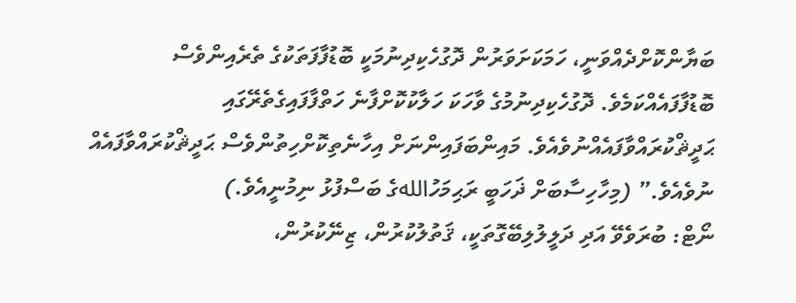ބަޔާންކޮށްދެއްވަނީ، ހަމަކަށަވަރުން ދޮގުހެކިދިނުމަކީ ބޮޑުފާފަތަކުގެ ތެރެއިންވެސް ބޮޑުފާފައެއްކަމެވެ. ދޮގުހެކިދިނުމުގެ ވާހަކަ ހަލާކުކޮށްފާނެ ހަތްފާފައިގެތެރޭގައި ޙަދީޘްކުރައްވާފައެއްނުވެއެވެ. މައިންބަފައިންނަށް އިހާނެތިކޮށްހިތުންވެސް ޙަދީޘްކުރައްވާފައެއް ނުވެއެވެ.” (މިހާހިސާބަށް ޛަހަބީ ރަޙިމަހުاللهގެ ބަސްފުޅު ނިމުނީއެވެ.)
ނޯޓް: ބުރަވެވޭ އަދި ދަލީލުލިބޭގޮތަކީ، ޤަތުލުކުރުން، ޒިނޭކުރުން،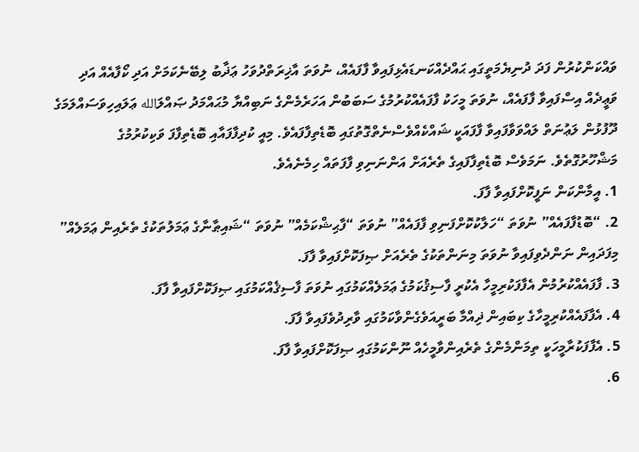ވައްކަންކުރުން ފަދަ ދުނިޔެމަތީގައި ޙައްދެއްކަނޑައެޅިފައިވާ ފާފައެއް، ނުވަތަ އާޚިރަތްދުވަހު ޢަޛާބު ލިބޭނެކަމަށް އަދި ކޯފާއެއް އަދި ވަޢީދެއް އިސްފައިވާ ފާފައެއް، ނުވަތަ މީހަކު ފާފައެއްކުރުމުގެ ސަބަބުން އަހަރެމެންގެ ނަބިއްޔާ މުޙައްމަދު ޞައްލަالله ޢަލައިހިވަސައްލަމަގެ ދޫފުޅުން ލަޢުނަތް ލައްވަވާފައިވާ ފާފައަކީ ޝައްކެއްވެސްނެތްގޮތުގައި ބޮޑެތިފާފައެވެ. މިއީ ކުދިފާފައާއި ބޮޑެތިފާފަ ވަކިކުރުމުގެ މަޝްހޫރުގޮތެވެ. ނަމަވެސް ބޮޑެތިފާފައިގެ ތެރެއަށް އަންނަނިވި ފާފަތައް ހިމެނެއެވެ.
1. އީމާންކަން ނަފީކޮށްފައިވާ ފާފަ.
2. “ބޮޑުފާފައެއް” ނުވަތަ “ހަލާކުކޮށްފަނިވި ފާފައެއް” ނުވަތަ “ފާޙިޝްކަމެއް” ނުވަތަ “ޝައިޠާނާގެ ޢަމަލުތަކުގެ ތެރެއިން ޢަމަލެއް” މިފަދައިން ނަންދެވިފައިވާ ނުވަތަ މިނަންތަކުގެ ތެރެއަށް ޞިފަކޮށްފައިވާ ފާފަ.
3. ފާފައެއްކުރުމުން އެފާފަކުރިމީހާ އެކުރީ ފާސިޤުކަމުގެ ޢަމަލެއްކަމުގައި ނުވަތަ ފާސިޤެއްކަމުގައި ޞިފަކޮށްފައިވާ ފާފަ.
4. އެފާފައެއްކުރިމީހާގެ ކިބައިން ޛިއްމާ ބަރީއަވެގެންވާކަމުގައި ވާރިދުވެފައިވާ ފާފަ.
5. އެފާފަކުރާމީހަކީ ތިމަންމެންގެ ތެރެއިންވާމީހެއް ނޫންކަމުގައި ޞިފަކޮށްފައިވާ ފާފަ.
6.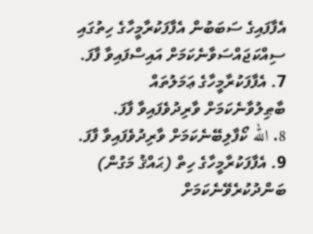އެފާފައިގެ ސަބަބުން އެފާފަކުރާމީހާގެ ހިތުގައި ސިއްކަޖައްސަވާނެކަމަށް އައިސްފައިވާ ފާފަ.
7. އެފާފަކުރާމީހާގެ ޢަމަލުތައް ބާޠިލުވާނެކަމަށް ވާރިދުވެފައިވާ ފާފަ.
8. الله ކޯފާލިބޭނެކަމަށް ވާރިދުވެފައިވާ ފާފަ.
9. އެފާފަކުރާމީހާގެ ހިތް (ޙައްޤު މަގުން) ބަންދުކުރެވޭނެކަމަށް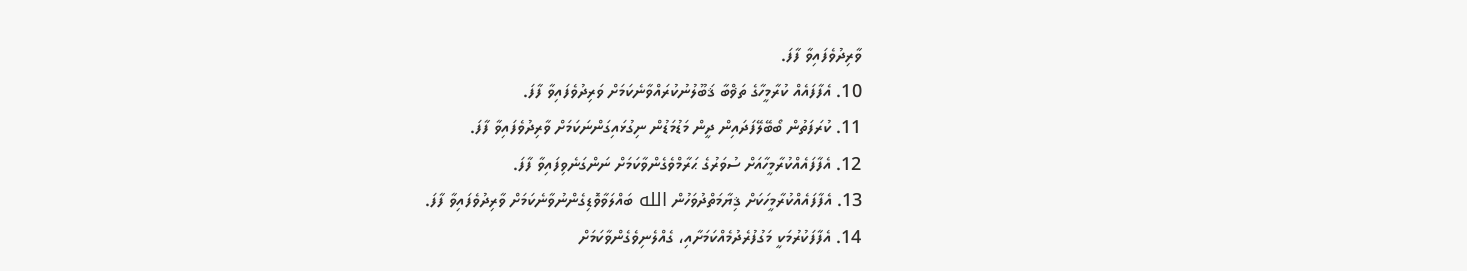ވާރިދުވެފައިވާ ފާފަ.
10. އެފާފައެއް ކުރާމީހާގެ ތަޥްބާ ޤަބޫލުނުކުރައްވާނެކަމަށް ވަރިދުވެފައިވާ ފާފަ.
11. ކުރަފަތުން ބޯބޭލޭފަދައިން ދީން މަޑުމަޑުން ނިގުޅައިގަންނަކަމަށް ވާރިދުވެފައިވާ ފާފަ.
12. އެފާފައެއްކުރާމީހާއަށް ސުވަރުގެ ޙަރާމްވެގެންވާކަމަށް ނަންގަނެވިފައިވާ ފާފަ.
13. އެފާފައެއްކުރާމީހަކަށް ޤިޔާމަތްދުވަހުން الله ބައްލަވާވޮޑިގެންނުވާނެކަމަށް ވާރިދުވެފައިވާ ފާފަ.
14. އެފާފަކުރުމަކީ މަގުފުރެދުމެއްކަމަށާއި، ގެއްލެނިވެގެންވާކަމަށް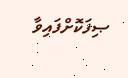ޞިފަކޮށްފައިވާ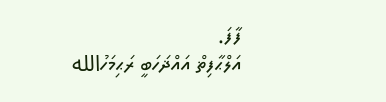ފާފަ.
އަލްޙާފިޡް އައްޛަހަބީ ރަޙިމަހުالله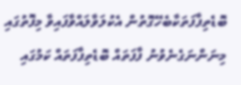ބޮޑެތިފާފަތަކާބެހޭގޮތުން އެކުލަވާލައްވާފައިވާ މިފޮތުގައި މިނަންނަގެނެވުނު ފާފަތައް ބޮޑެތިފާފަތައް ކަމުގައި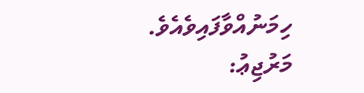ހިމަނުއްވާފައިވެއެވެ.
މަރުޖިޢު: